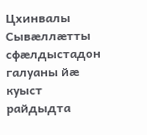Цхинвалы Сывæллæтты сфæлдыстадон галуаны йæ куыст райдыдта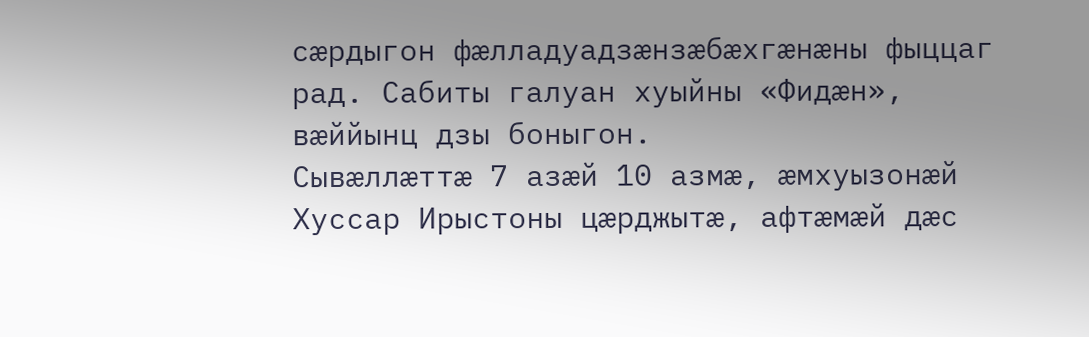сæрдыгон фæлладуадзæнзæбæхгæнæны фыццаг рад. Сабиты галуан хуыйны «Фидæн», вæййынц дзы боныгон.
Сывæллæттæ 7 азæй 10 азмæ, æмхуызонæй Хуссар Ирыстоны цæрджытæ, афтæмæй дæс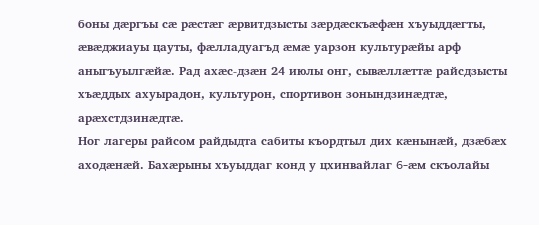боны дæргъы сæ рæстæг æрвитдзысты зæрдæскъæфæн хъуыддæгты, æвæджиауы цауты, фæлладуагъд æмæ уарзон культурæйы арф аныгъуылгæйæ. Рад ахæс-дзæн 24 июлы онг, сывæллæттæ райсдзысты хъæддых ахуырадон, культурон, спортивон зонындзинæдтæ, арæхстдзинæдтæ.
Ног лагеры райсом райдыдта сабиты къордтыл дих кæнынæй, дзæбæх аходæнæй. Бахæрыны хъуыддаг конд у цхинвайлаг 6-æм скъолайы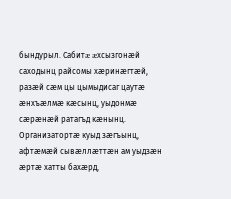бындурыл. Сабитæ æхсызгонæй саходынц райсомы хæринæгтæй, разæй сæм цы цымыдисаг цаутæ æнхъæлмæ кæсынц, уыдонмæ сæрæнæй ратагъд кæнынц.
Организатортæ куыд зæгъынц, афтæмæй сывæллæттæн ам уыдзæн æртæ хатты бахæрд,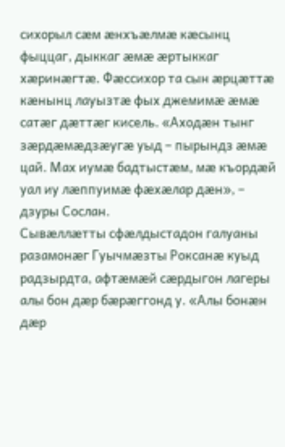сихорыл сæм æнхъæлмæ кæсынц фыццаг, дыккаг æмæ æртыккаг хæринæгтæ. Фæссихор та сын æрцæттæ кæнынц лауызтæ фых джемимæ æмæ сатæг дæттæг кисель. «Аходæн тынг зæрдæмæдзæугæ уыд – пырындз æмæ цай. Мах иумæ бадтыстæм, мæ къордæй уал иу лæппуимæ фæхæлар дæн», – дзуры Сослан.
Сывæллæтты сфæлдыстадон галуаны разамонæг Гуычмæзты Роксанæ куыд радзырдта, афтæмæй сæрдыгон лагеры алы бон дæр бæрæггонд у. «Алы бонæн дæр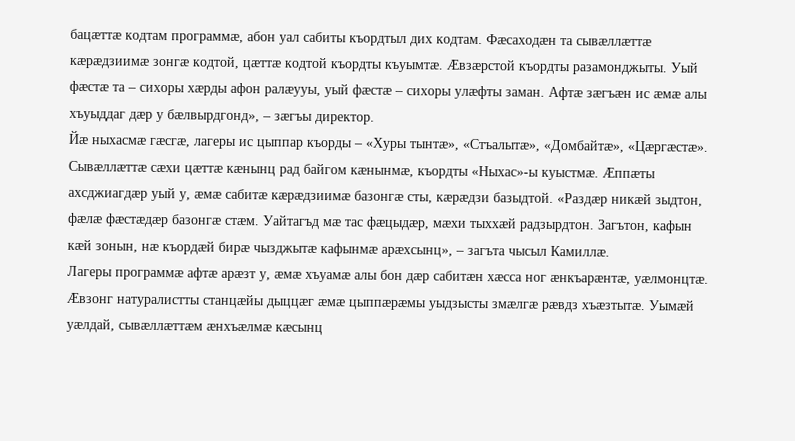бацæттæ кодтам программæ, абон уал сабиты къордтыл дих кодтам. Фæсаходæн та сывæллæттæ кæрæдзиимæ зонгæ кодтой, цæттæ кодтой къордты къуымтæ. Æвзæрстой къордты разамонджыты. Уый фæстæ та – сихоры хæрды афон ралæууы, уый фæстæ – сихоры улæфты заман. Афтæ зæгъæн ис æмæ алы хъуыддаг дæр у бæлвырдгонд», – зæгъы директор.
Йæ ныхасмæ гæсгæ, лагеры ис цыппар къорды – «Хуры тынтæ», «Стъалытæ», «Домбайтæ», «Цæргæстæ». Сывæллæттæ сæхи цæттæ кæнынц рад байгом кæнынмæ, къордты «Ныхас»-ы куыстмæ. Æппæты ахсджиагдæр уый у, æмæ сабитæ кæрæдзиимæ базонгæ сты, кæрæдзи базыдтой. «Раздæр никæй зыдтон, фæлæ фæстæдæр базонгæ стæм. Уайтагъд мæ тас фæцыдæр, мæхи тыххæй радзырдтон. Загътон, кафын кæй зонын, нæ къордæй бирæ чызджытæ кафынмæ арæхсынц», – загъта чысыл Камиллæ.
Лагеры программæ афтæ арæзт у, æмæ хъуамæ алы бон дæр сабитæн хæсса ног æнкъарæнтæ, уæлмонцтæ. Æвзонг натуралистты станцæйы дыццæг æмæ цыппæрæмы уыдзысты змæлгæ рæвдз хъæзтытæ. Уымæй уæлдай, сывæллæттæм æнхъæлмæ кæсынц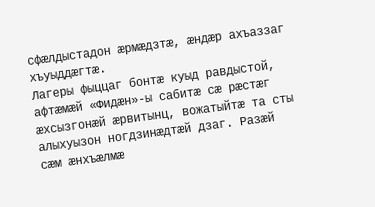сфæлдыстадон æрмæдзтæ, æндæр ахъаззаг хъуыддæгтæ.
Лагеры фыццаг бонтæ куыд равдыстой, афтæмæй «Фидæн»-ы сабитæ сæ рæстæг æхсызгонæй æрвитынц, вожатыйтæ та сты алыхуызон ногдзинæдтæй дзаг. Разæй сæм æнхъæлмæ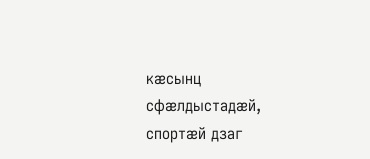кæсынц сфæлдыстадæй, спортæй дзаг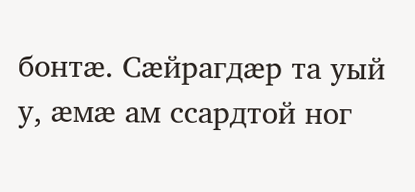бонтæ. Сæйрагдæр та уый у, æмæ ам ссардтой ног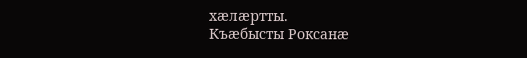хæлæртты.
Къæбысты Роксанæ